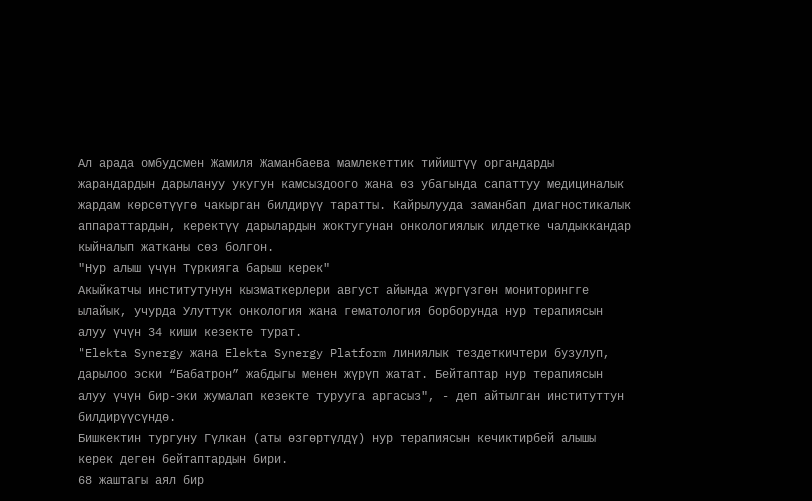Ал арада омбудсмен Жамиля Жаманбаева мамлекеттик тийиштүү органдарды жарандардын дарылануу укугун камсыздоого жана өз убагында сапаттуу медициналык жардам көрсөтүүгө чакырган билдирүү таратты. Кайрылууда заманбап диагностикалык аппараттардын, керектүү дарылардын жоктугунан онкологиялык илдетке чалдыккандар кыйналып жатканы сөз болгон.
"Нур алыш үчүн Түркияга барыш керек"
Акыйкатчы институтунун кызматкерлери август айында жүргүзгөн мониторингге ылайык, учурда Улуттук онкология жана гематология борборунда нур терапиясын алуу үчүн 34 киши кезекте турат.
"Elekta Synergy жана Elekta Synergy Platform линиялык тездеткичтери бузулуп, дарылоо эски “Бабатрон” жабдыгы менен жүрүп жатат. Бейтаптар нур терапиясын алуу үчүн бир-эки жумалап кезекте турууга аргасыз", - деп айтылган институттун билдирүүсүндө.
Бишкектин тургуну Гүлкан (аты өзгөртүлдү) нур терапиясын кечиктирбей алышы керек деген бейтаптардын бири.
68 жаштагы аял бир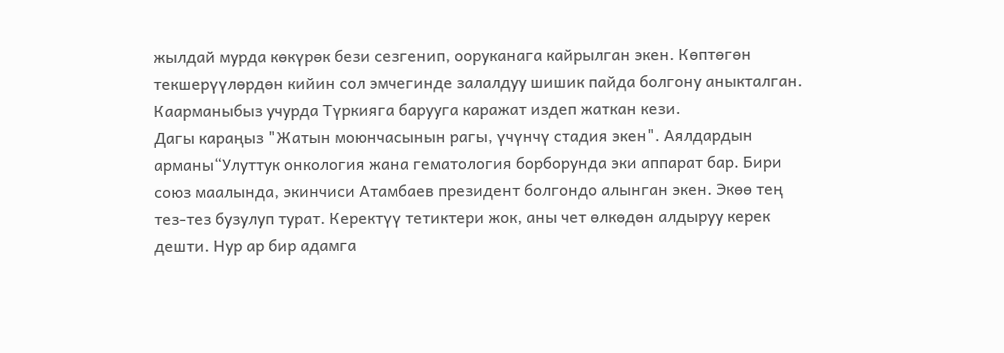жылдай мурда көкүрөк бези сезгенип, ооруканага кайрылган экен. Көптөгөн текшерүүлөрдөн кийин сол эмчегинде залалдуу шишик пайда болгону аныкталган. Каарманыбыз учурда Түркияга барууга каражат издеп жаткан кези.
Дагы караңыз "Жатын моюнчасынын рагы, үчүнчү стадия экен". Аялдардын арманы“Улуттук онкология жана гематология борборунда эки аппарат бар. Бири союз маалында, экинчиси Атамбаев президент болгондо алынган экен. Экөө тең тез-тез бузулуп турат. Керектүү тетиктери жок, аны чет өлкөдөн алдыруу керек дешти. Нур ар бир адамга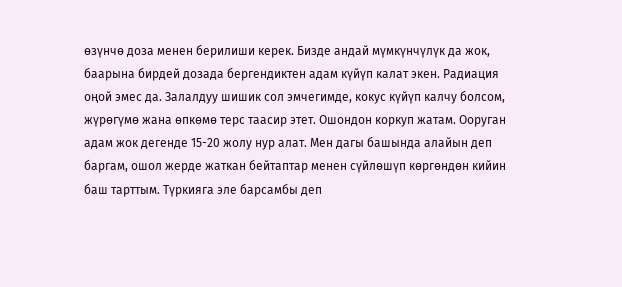өзүнчө доза менен берилиши керек. Бизде андай мүмкүнчүлүк да жок, баарына бирдей дозада бергендиктен адам күйүп калат экен. Радиация оңой эмес да. Залалдуу шишик сол эмчегимде, кокус күйүп калчу болсом, жүрөгүмө жана өпкөмө терс таасир этет. Ошондон коркуп жатам. Ооруган адам жок дегенде 15-20 жолу нур алат. Мен дагы башында алайын деп баргам, ошол жерде жаткан бейтаптар менен сүйлөшүп көргөндөн кийин баш тарттым. Түркияга эле барсамбы деп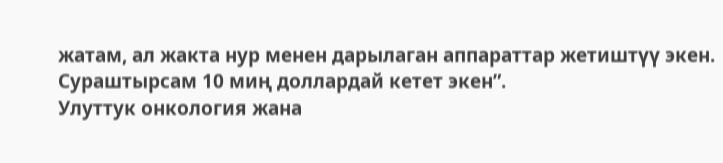жатам, ал жакта нур менен дарылаган аппараттар жетиштүү экен. Сураштырсам 10 миң доллардай кетет экен”.
Улуттук онкология жана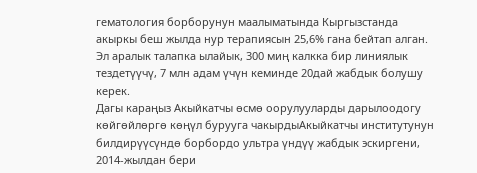гематология борборунун маалыматында Кыргызстанда акыркы беш жылда нур терапиясын 25,6% гана бейтап алган. Эл аралык талапка ылайык, 300 миң калкка бир линиялык тездетүүчү, 7 млн адам үчүн кеминде 20дай жабдык болушу керек.
Дагы караңыз Акыйкатчы өсмө оорулууларды дарылоодогу көйгөйлөргө көңүл бурууга чакырдыАкыйкатчы институтунун билдирүүсүндө борбордо ультра үндүү жабдык эскиргени, 2014-жылдан бери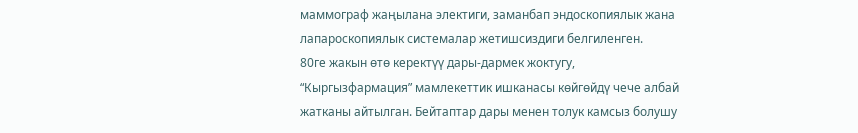маммограф жаңылана электиги, заманбап эндоскопиялык жана лапароскопиялык системалар жетишсиздиги белгиленген.
80ге жакын өтө керектүү дары-дармек жоктугу, “Кыргызфармация” мамлекеттик ишканасы көйгөйдү чече албай жатканы айтылган. Бейтаптар дары менен толук камсыз болушу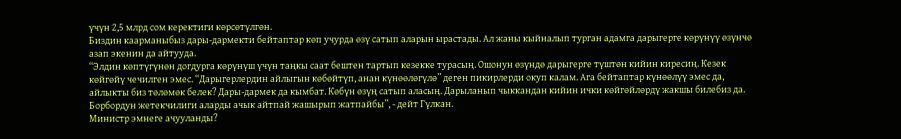үчүн 2,5 млрд сом керектиги көрсөтүлгөн.
Биздин каарманыбыз дары-дармекти бейтаптар көп учурда өзү сатып аларын ырастады. Ал жаны кыйналып турган адамга дарыгерге көрүнүү өзүнчө азап экенин да айтууда.
“Элдин көптүгүнөн догдурга көрүнүш үчүн таңкы саат бештен тартып кезекке турасың. Ошонун өзүндө дарыгерге түштөн кийин киресиң. Кезек көйгөйү чечилген эмес. “Дарыгерлердин айлыгын көбөйтүп, анан күнөөлөгүлө” деген пикирлерди окуп калам. Ага бейтаптар күнөөлүү эмес да, айлыкты биз төлөмөк белек? Дары-дармек да кымбат. Көбүн өзүң сатып аласың. Дарыланып чыккандан кийин ички көйгөйлөрдү жакшы билебиз да. Борбордун жетекчилиги аларды ачык айтпай жашырып жатпайбы”, - дейт Гүлкан.
Министр эмнеге ачууланды?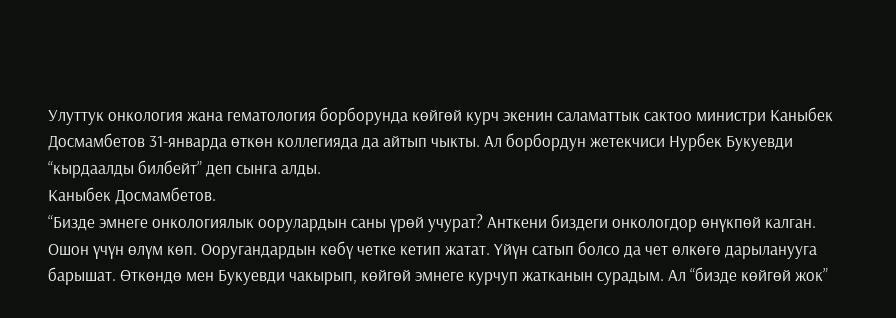Улуттук онкология жана гематология борборунда көйгөй курч экенин саламаттык сактоо министри Каныбек Досмамбетов 31-январда өткөн коллегияда да айтып чыкты. Ал борбордун жетекчиси Нурбек Букуевди “кырдаалды билбейт” деп сынга алды.
Каныбек Досмамбетов.
“Бизде эмнеге онкологиялык оорулардын саны үрөй учурат? Анткени биздеги онкологдор өнүкпөй калган. Ошон үчүн өлүм көп. Ооругандардын көбү четке кетип жатат. Үйүн сатып болсо да чет өлкөгө дарыланууга барышат. Өткөндө мен Букуевди чакырып, көйгөй эмнеге курчуп жатканын сурадым. Ал “бизде көйгөй жок”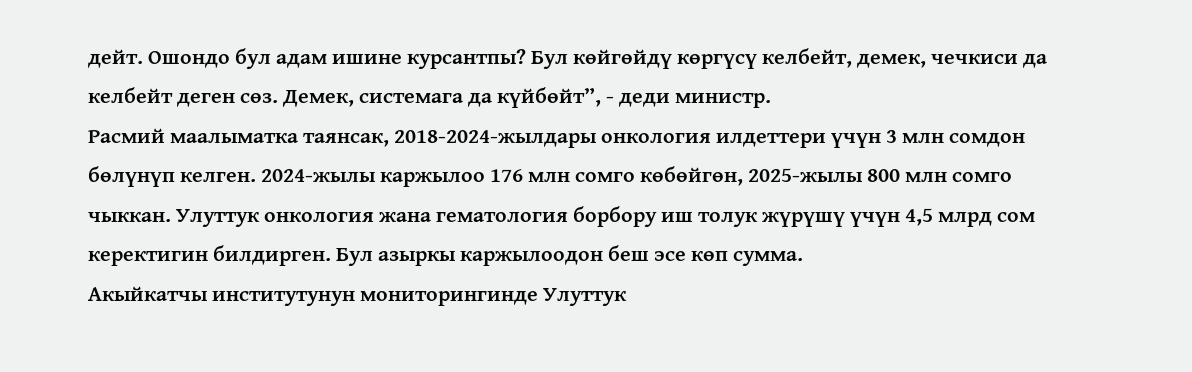дейт. Ошондо бул адам ишине курсантпы? Бул көйгөйдү көргүсү келбейт, демек, чечкиси да келбейт деген сөз. Демек, системага да күйбөйт”, - деди министр.
Расмий маалыматка таянсак, 2018-2024-жылдары онкология илдеттери үчүн 3 млн сомдон бөлүнүп келген. 2024-жылы каржылоо 176 млн сомго көбөйгөн, 2025-жылы 800 млн сомго чыккан. Улуттук онкология жана гематология борбору иш толук жүрүшү үчүн 4,5 млрд сом керектигин билдирген. Бул азыркы каржылоодон беш эсе көп сумма.
Акыйкатчы институтунун мониторингинде Улуттук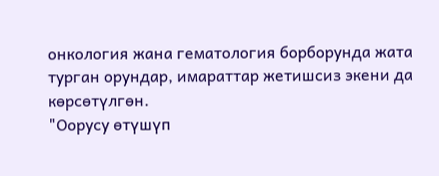онкология жана гематология борборунда жата турган орундар, имараттар жетишсиз экени да көрсөтүлгөн.
"Оорусу өтүшүп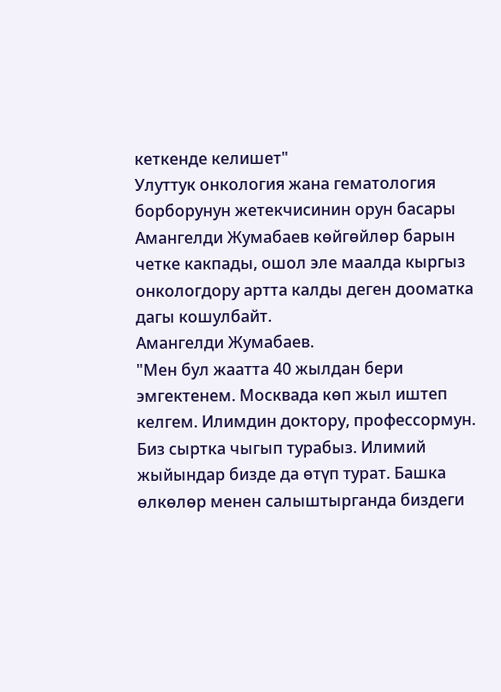кеткенде келишет"
Улуттук онкология жана гематология борборунун жетекчисинин орун басары Амангелди Жумабаев көйгөйлөр барын четке какпады, ошол эле маалда кыргыз онкологдору артта калды деген дооматка дагы кошулбайт.
Амангелди Жумабаев.
"Мен бул жаатта 40 жылдан бери эмгектенем. Москвада көп жыл иштеп келгем. Илимдин доктору, профессормун. Биз сыртка чыгып турабыз. Илимий жыйындар бизде да өтүп турат. Башка өлкөлөр менен салыштырганда биздеги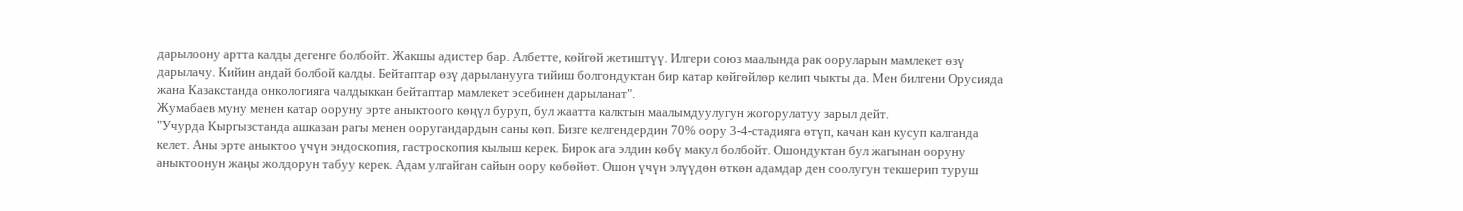дарылоону артта калды дегенге болбойт. Жакшы адистер бар. Албетте, көйгөй жетиштүү. Илгери союз маалында рак ооруларын мамлекет өзү дарылачу. Кийин андай болбой калды. Бейтаптар өзү дарыланууга тийиш болгондуктан бир катар көйгөйлөр келип чыкты да. Мен билгени Орусияда жана Казакстанда онкологияга чалдыккан бейтаптар мамлекет эсебинен дарыланат".
Жумабаев муну менен катар ооруну эрте аныктоого көңүл буруп, бул жаатта калктын маалымдуулугун жогорулатуу зарыл дейт.
"Учурда Кыргызстанда ашказан рагы менен ооругандардын саны көп. Бизге келгендердин 70% оору 3-4-стадияга өтүп, качан кан кусуп калганда келет. Аны эрте аныктоо үчүн эндоскопия, гастроскопия кылыш керек. Бирок ага элдин көбү макул болбойт. Ошондуктан бул жагынан ооруну аныктоонун жаңы жолдорун табуу керек. Адам улгайган сайын оору көбөйөт. Ошон үчүн элүүдөн өткөн адамдар ден соолугун текшерип туруш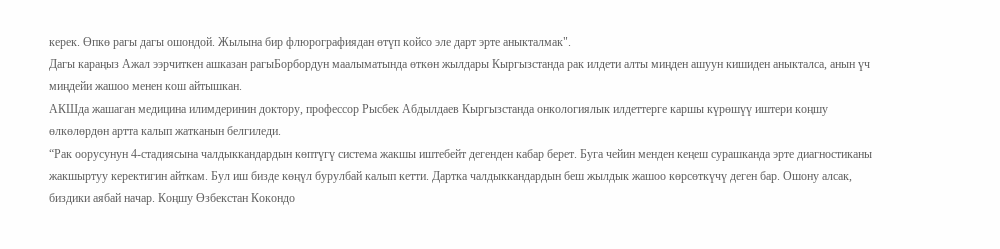керек. Өпкө рагы дагы ошондой. Жылына бир флюрографиядан өтүп койсо эле дарт эрте аныкталмак".
Дагы караңыз Ажал ээрчиткен ашказан рагыБорбордун маалыматында өткөн жылдары Кыргызстанда рак илдети алты миңден ашуун кишиден аныкталса, анын үч миңдейи жашоо менен кош айтышкан.
АКШда жашаган медицина илимдеринин доктору, профессор Рысбек Абдылдаев Кыргызстанда онкологиялык илдеттерге каршы күрөшүү иштери коңшу өлкөлөрдөн артта калып жатканын белгиледи.
“Рак оорусунун 4-стадиясына чалдыккандардын көптүгү система жакшы иштебейт дегенден кабар берет. Буга чейин менден кеңеш сурашканда эрте диагностиканы жакшыртуу керектигин айткам. Бул иш бизде көңүл бурулбай калып кетти. Дартка чалдыккандардын беш жылдык жашоо көрсөткүчү деген бар. Ошону алсак, биздики аябай начар. Коңшу Өзбекстан Кокондо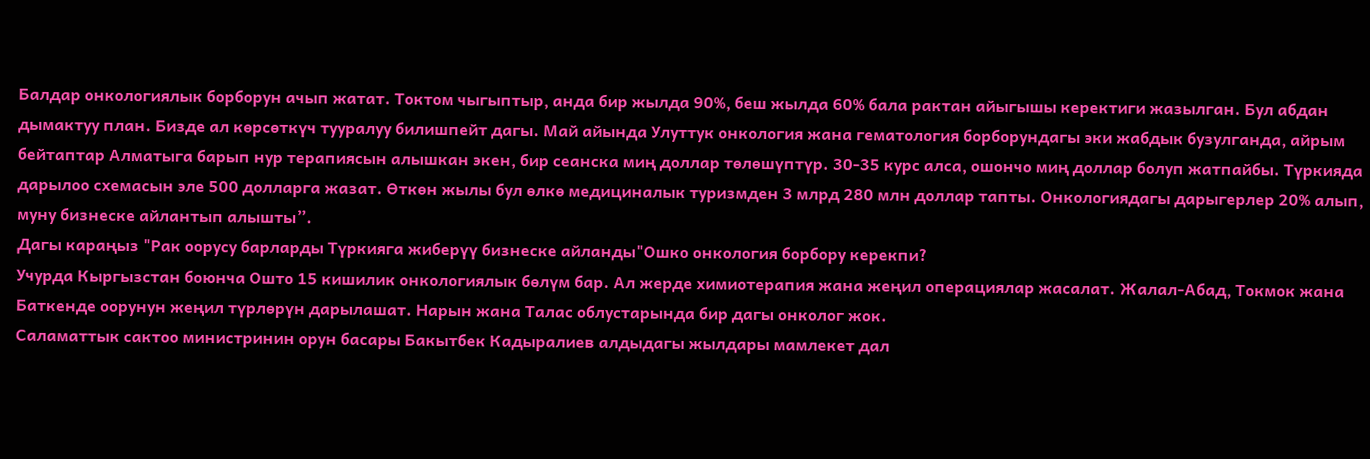Балдар онкологиялык борборун ачып жатат. Токтом чыгыптыр, анда бир жылда 90%, беш жылда 60% бала рактан айыгышы керектиги жазылган. Бул абдан дымактуу план. Бизде ал көрсөткүч тууралуу билишпейт дагы. Май айында Улуттук онкология жана гематология борборундагы эки жабдык бузулганда, айрым бейтаптар Алматыга барып нур терапиясын алышкан экен, бир сеанска миң доллар төлөшүптүр. 30-35 курс алса, ошончо миң доллар болуп жатпайбы. Түркияда дарылоо схемасын эле 500 долларга жазат. Өткөн жылы бул өлкө медициналык туризмден 3 млрд 280 млн доллар тапты. Онкологиядагы дарыгерлер 20% алып, муну бизнеске айлантып алышты”.
Дагы караңыз "Рак оорусу барларды Түркияга жиберүү бизнеске айланды"Ошко онкология борбору керекпи?
Учурда Кыргызстан боюнча Ошто 15 кишилик онкологиялык бөлүм бар. Ал жерде химиотерапия жана жеңил операциялар жасалат. Жалал-Абад, Токмок жана Баткенде оорунун жеңил түрлөрүн дарылашат. Нарын жана Талас облустарында бир дагы онколог жок.
Саламаттык сактоо министринин орун басары Бакытбек Кадыралиев алдыдагы жылдары мамлекет дал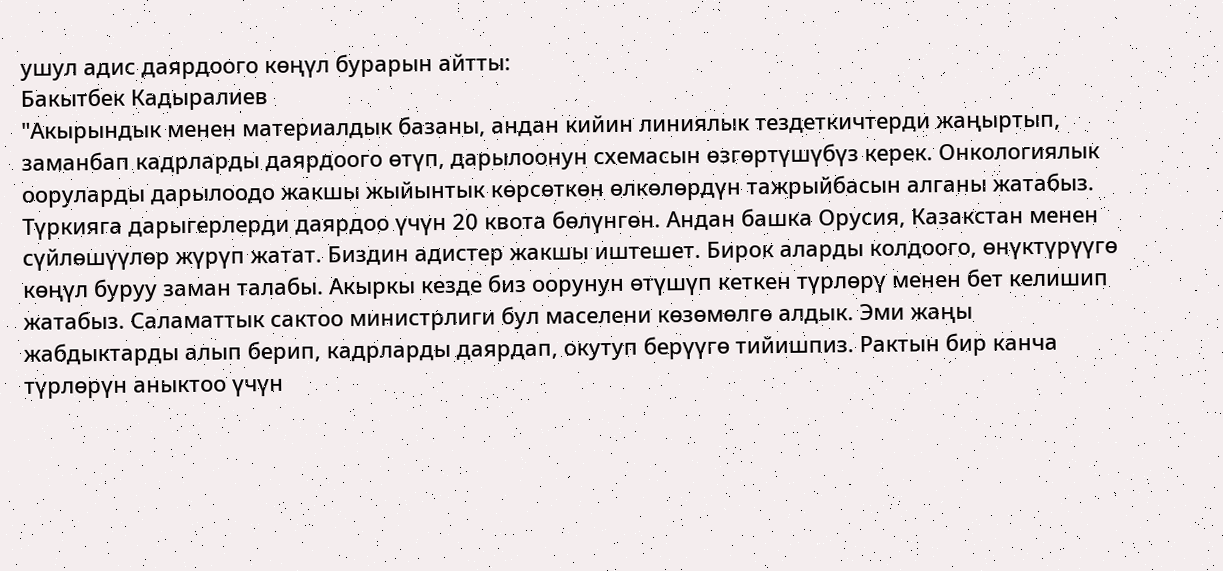ушул адис даярдоого көңүл бурарын айтты:
Бакытбек Кадыралиев
"Акырындык менен материалдык базаны, андан кийин линиялык тездеткичтерди жаңыртып, заманбап кадрларды даярдоого өтүп, дарылоонун схемасын өзгөртүшүбүз керек. Онкологиялык ооруларды дарылоодо жакшы жыйынтык көрсөткөн өлкөлөрдүн тажрыйбасын алганы жатабыз. Түркияга дарыгерлерди даярдоо үчүн 20 квота бөлүнгөн. Андан башка Орусия, Казакстан менен сүйлөшүүлөр жүрүп жатат. Биздин адистер жакшы иштешет. Бирок аларды колдоого, өнүктүрүүгө көңүл буруу заман талабы. Акыркы кезде биз оорунун өтүшүп кеткен түрлөрү менен бет келишип жатабыз. Саламаттык сактоо министрлиги бул маселени көзөмөлгө алдык. Эми жаңы жабдыктарды алып берип, кадрларды даярдап, окутуп берүүгө тийишпиз. Рактын бир канча түрлөрүн аныктоо үчүн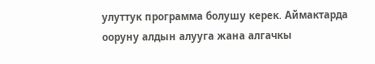улуттук программа болушу керек. Аймактарда ооруну алдын алууга жана алгачкы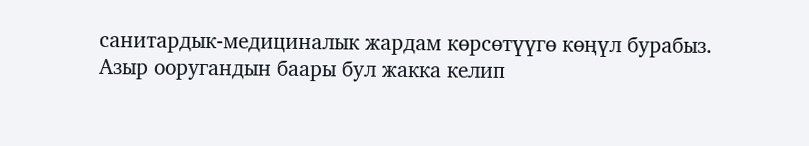санитардык-медициналык жардам көрсөтүүгө көңүл бурабыз. Азыр ооругандын баары бул жакка келип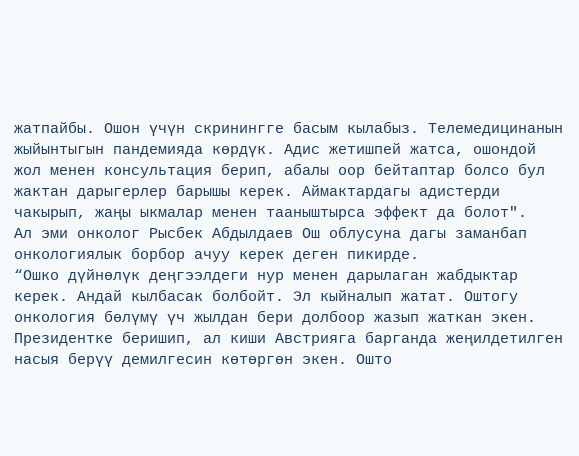жатпайбы. Ошон үчүн скринингге басым кылабыз. Телемедицинанын жыйынтыгын пандемияда көрдүк. Адис жетишпей жатса, ошондой жол менен консультация берип, абалы оор бейтаптар болсо бул жактан дарыгерлер барышы керек. Аймактардагы адистерди чакырып, жаңы ыкмалар менен тааныштырса эффект да болот".
Ал эми онколог Рысбек Абдылдаев Ош облусуна дагы заманбап онкологиялык борбор ачуу керек деген пикирде.
“Ошко дүйнөлүк деңгээлдеги нур менен дарылаган жабдыктар керек. Андай кылбасак болбойт. Эл кыйналып жатат. Оштогу онкология бөлүмү үч жылдан бери долбоор жазып жаткан экен. Президентке беришип, ал киши Австрияга барганда жеңилдетилген насыя берүү демилгесин көтөргөн экен. Ошто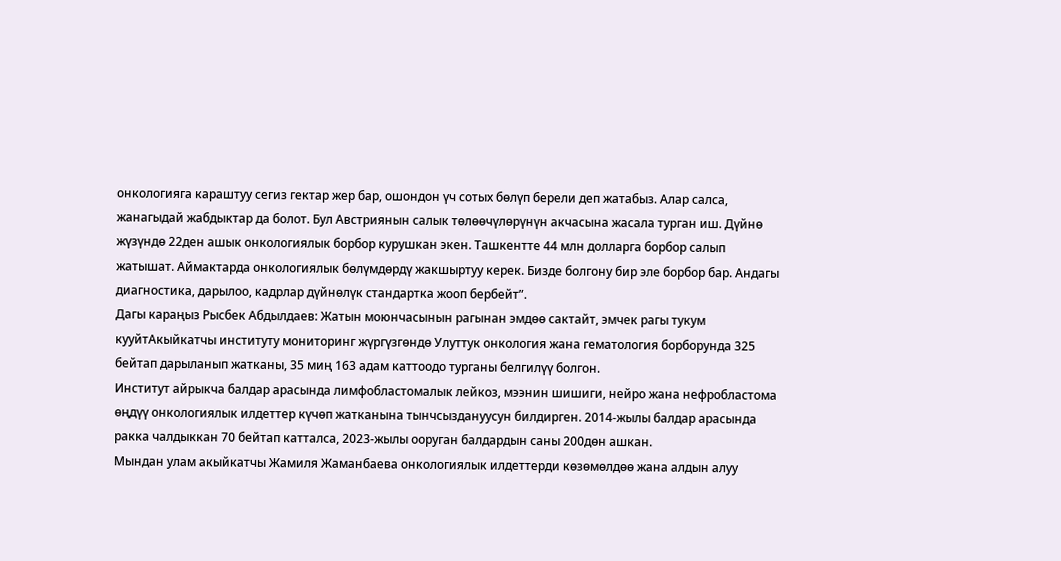онкологияга караштуу сегиз гектар жер бар, ошондон үч сотых бөлүп берели деп жатабыз. Алар салса, жанагыдай жабдыктар да болот. Бул Австриянын салык төлөөчүлөрүнүн акчасына жасала турган иш. Дүйнө жүзүндө 22ден ашык онкологиялык борбор курушкан экен. Ташкентте 44 млн долларга борбор салып жатышат. Аймактарда онкологиялык бөлүмдөрдү жакшыртуу керек. Бизде болгону бир эле борбор бар. Андагы диагностика, дарылоо, кадрлар дүйнөлүк стандартка жооп бербейт”.
Дагы караңыз Рысбек Абдылдаев: Жатын моюнчасынын рагынан эмдөө сактайт, эмчек рагы тукум кууйтАкыйкатчы институту мониторинг жүргүзгөндө Улуттук онкология жана гематология борборунда 325 бейтап дарыланып жатканы, 35 миң 163 адам каттоодо турганы белгилүү болгон.
Институт айрыкча балдар арасында лимфобластомалык лейкоз, мээнин шишиги, нейро жана нефробластома өңдүү онкологиялык илдеттер күчөп жатканына тынчсыздануусун билдирген. 2014-жылы балдар арасында ракка чалдыккан 70 бейтап катталса, 2023-жылы ооруган балдардын саны 200дөн ашкан.
Мындан улам акыйкатчы Жамиля Жаманбаева онкологиялык илдеттерди көзөмөлдөө жана алдын алуу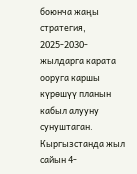боюнча жаңы стратегия, 2025-2030-жылдарга карата ооруга каршы күрөшүү планын кабыл алууну сунуштаган.
Кыргызстанда жыл сайын 4-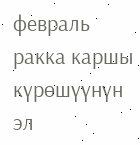февраль ракка каршы күрөшүүнүн эл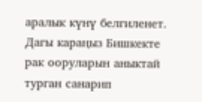аралык күнү белгиленет.
Дагы караңыз Бишкекте рак ооруларын аныктай турган санарип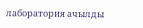лаборатория ачылды